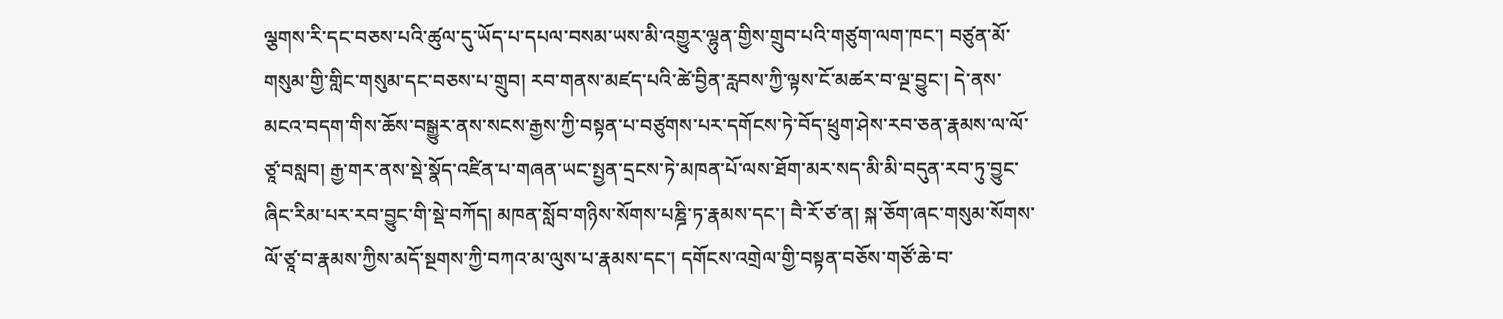ལྕགས་རི་དང་བཅས་པའི་ཚུལ་དུ་ཡོད་པ་དཔལ་བསམ་ཡས་མི་འགྱུར་ལྷུན་གྱིས་གྲུབ་པའི་གཙུག་ལག་ཁང་། བཙུན་མོ་གསུམ་གྱི་གླིང་གསུམ་དང་བཅས་པ་གྲུབ། རབ་གནས་མཛད་པའི་ཚེ་བྱིན་རླབས་ཀྱི་ལྟས་ངོ་མཚར་བ་ལྔ་བྱུང་། དེ་ནས་མངའ་བདག་གིས་ཆོས་བསྒྱུར་ནས་སངས་རྒྱས་ཀྱི་བསྟན་པ་བཙུགས་པར་དགོངས་ཏེ་བོད་ཕྲུག་ཤེས་རབ་ཅན་རྣམས་ལ་ལོ་ཙཱ་བསླབ། རྒྱ་གར་ནས་སྡེ་སྣོད་འཛིན་པ་གཞན་ཡང་སྤྱན་དྲངས་ཏེ་མཁན་པོ་ལས་ཐོག་མར་སད་མི་མི་བདུན་རབ་ཏུ་བྱུང་ཞིང་རིམ་པར་རབ་བྱུང་གི་སྡེ་བཀོད། མཁན་སློབ་གཉིས་སོགས་པཎྜི་ཏ་རྣམས་དང་། བཻ་རོ་ཙ་ན། སྐ་ཅོག་ཞང་གསུམ་སོགས་ལོ་ཙཱ་བ་རྣམས་ཀྱིས་མདོ་སྔགས་ཀྱི་བཀའ་མ་ལུས་པ་རྣམས་དང་། དགོངས་འགྲེལ་གྱི་བསྟན་བཅོས་གཙོ་ཆེ་བ་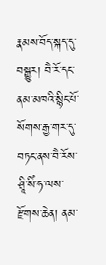རྣམས་བོད་སྐད་དུ་བསྒྱུར། བཻ་རོ་དང་ནམ་མཁའི་སྙིང་པོ་སོགས་རྒྱ་གར་དུ་བཏང་ནས་བཻ་རོས་ཤྲཱི་སིཾ་ཧ་ལས་རྫོགས་ཆེན། ནམ་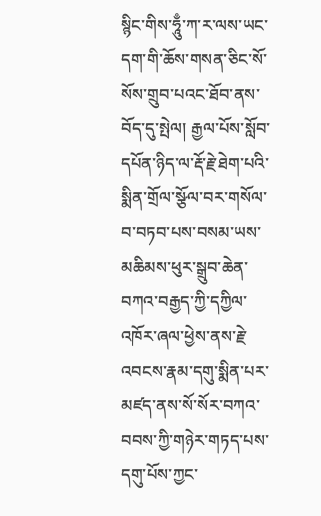སྙིང་གིས་ཧཱུྃ་ཀ་ར་ལས་ཡང་དག་གི་ཆོས་གསན་ཅིང་སོ་སོས་གྲུབ་པའང་ཐོབ་ནས་བོད་དུ་སྤེལ། རྒྱལ་པོས་སློབ་དཔོན་ཉིད་ལ་རྡོ་རྗེ་ཐེག་པའི་སྨིན་གྲོལ་སྩོལ་བར་གསོལ་བ་བཏབ་པས་བསམ་ཡས་མཆིམས་ཕུར་སྒྲུབ་ཆེན་བཀའ་བརྒྱད་ཀྱི་དཀྱིལ་འཁོར་ཞལ་ཕྱེས་ནས་རྗེ་འབངས་རྣམ་དགུ་སྨིན་པར་མཛད་ནས་སོ་སོར་བཀའ་བབས་ཀྱི་གཉེར་གཏད་པས་དགུ་པོས་ཀྱང་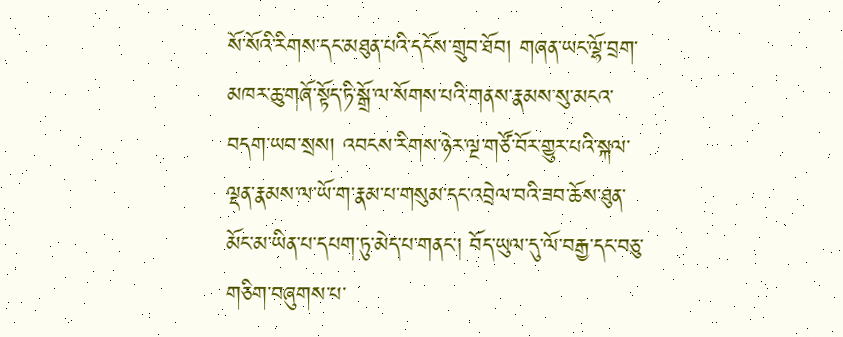སོ་སོའི་རིགས་དང་མཐུན་པའི་དངོས་གྲུབ་ཐོབ། གཞན་ཡང་ལྷོ་བྲག་མཁར་ཆུ་གཞོ་སྟོད་ཏི་སྒྲོ་ལ་སོགས་པའི་གནས་རྣམས་སུ་མངའ་བདག་ཡབ་སྲས། འབངས་རིགས་ཉེར་ལྔ་གཙོ་བོར་གྱུར་པའི་སྐལ་ལྡན་རྣམས་ལ་ཡོ་ག་རྣམ་པ་གསུམ་དང་འབྲེལ་བའི་ཟབ་ཆོས་ཐུན་མོང་མ་ཡིན་པ་དཔག་ཏུ་མེད་པ་གནང་། བོད་ཡུལ་དུ་ལོ་བརྒྱ་དང་བཅུ་གཅིག་བཞུགས་པ་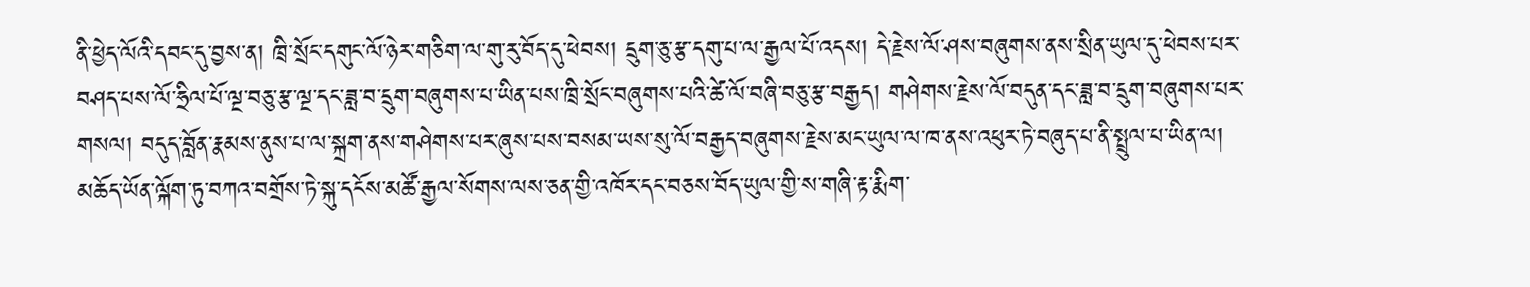ནི་ཕྱེད་ལོའི་དབང་དུ་བྱས་ན། ཁྲི་སྲོང་དགུང་ལོ་ཉེར་གཅིག་ལ་གུ་རུ་བོད་དུ་ཕེབས། དྲུག་ཅུ་རྩ་དགུ་པ་ལ་རྒྱལ་པོ་འདས། དེ་རྗེས་ལོ་ཤས་བཞུགས་ནས་སྲིན་ཡུལ་དུ་ཕེབས་པར་བཤད་པས་ལོ་ཧྲིལ་པོ་ལྔ་བཅུ་རྩ་ལྔ་དང་ཟླ་བ་དྲུག་བཞུགས་པ་ཡིན་པས་ཁྲི་སྲོང་བཞུགས་པའི་ཚེ་ལོ་བཞི་བཅུ་རྩ་བརྒྱད། གཤེགས་རྗེས་ལོ་བདུན་དང་ཟླ་བ་དྲུག་བཞུགས་པར་གསལ། བདུད་བློན་རྣམས་ནུས་པ་ལ་སྐྲག་ནས་གཤེགས་པར་ཞུས་པས་བསམ་ཡས་སུ་ལོ་བརྒྱད་བཞུགས་རྗེས་མང་ཡུལ་ལ་ཁ་ནས་འཕུར་ཏེ་བཞུད་པ་ནི་སྤྲུལ་པ་ཡིན་ལ། མཆོད་ཡོན་ལྐོག་ཏུ་བཀའ་བགྲོས་ཏེ་སྐུ་དངོས་མཚོ་རྒྱལ་སོགས་ལས་ཅན་གྱི་འཁོར་དང་བཅས་བོད་ཡུལ་གྱི་ས་གཞི་རྟ་རྨིག་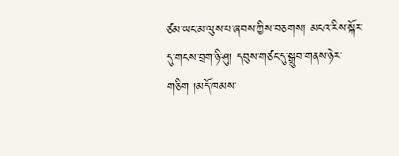ཙམ་ཡང་མ་ལུས་པ་ཞབས་ཀྱིས་བཅགས། མངའ་རིས་སྐོར་དུ་གངས་བྲག་ཉི་ཤུ། དབུས་གཙང་དུ་སྒྲུབ་གནས་ཉེར་གཅིག །མདོ་ཁམས་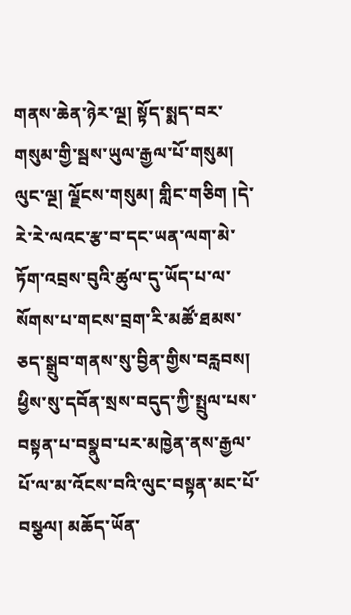གནས་ཆེན་ཉེར་ལྔ། སྟོད་སྨད་བར་གསུམ་གྱི་སྦས་ཡུལ་རྒྱལ་པོ་གསུམ། ལུང་ལྔ། ལྗོངས་གསུམ། གླིང་གཅིག །དེ་རེ་རེ་ལའང་རྩ་བ་དང་ཡན་ལག་མེ་ཏོག་འབྲས་བུའི་ཚུལ་དུ་ཡོད་པ་ལ་སོགས་པ་གངས་བྲག་རི་མཚོ་ཐམས་ཅད་སྒྲུབ་གནས་སུ་བྱིན་གྱིས་བརླབས། ཕྱིས་སུ་དབོན་སྲས་བདུད་ཀྱི་སྤྲུལ་པས་བསྟན་པ་བསྣུབ་པར་མཁྱེན་ནས་རྒྱལ་པོ་ལ་མ་འོངས་བའི་ལུང་བསྟན་མང་པོ་བསྩལ། མཆོད་ཡོན་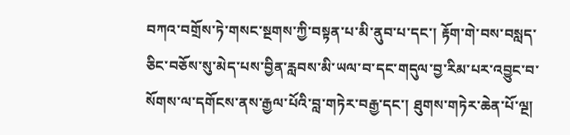བཀའ་བགྲོས་ཏེ་གསང་སྔགས་ཀྱི་བསྟན་པ་མི་ནུབ་པ་དང་། རྟོག་གེ་བས་བསླད་ཅིང་བཅོས་སུ་མེད་པས་བྱིན་རླབས་མི་ཡལ་བ་དང་གདུལ་བྱ་རིམ་པར་འབྱུང་བ་སོགས་ལ་དགོངས་ནས་རྒྱལ་པོའི་བླ་གཏེར་བརྒྱ་དང་། ཐུགས་གཏེར་ཆེན་པོ་ལྔ།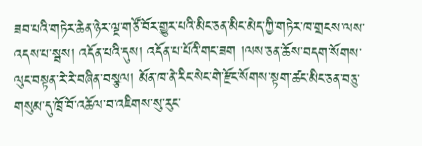ཟབ་པའི་གཏེར་ཆེན་ཉེར་ལྔ་གཙོ་བོར་གྱུར་པའི་མིང་ཅན་མིང་མེད་ཀྱི་གཏེར་ཁ་གྲངས་ལས་འདས་པ་སྦས། འདོན་པའི་དུས། འདོན་པ་པོའི་གང་ཟག །ལས་ཅན་ཆོས་བདག་སོགས་ལུང་བསྟན་རེ་རེ་བཞིན་བསྩལ། མོན་ཁ་ནེ་རིང་སེང་གེ་རྫོང་སོགས་སྟག་ཚང་མིང་ཅན་བཅུ་གསུམ་དུ་ཁྲོ་བོ་འཆོལ་བ་འཇིགས་སུ་རུང་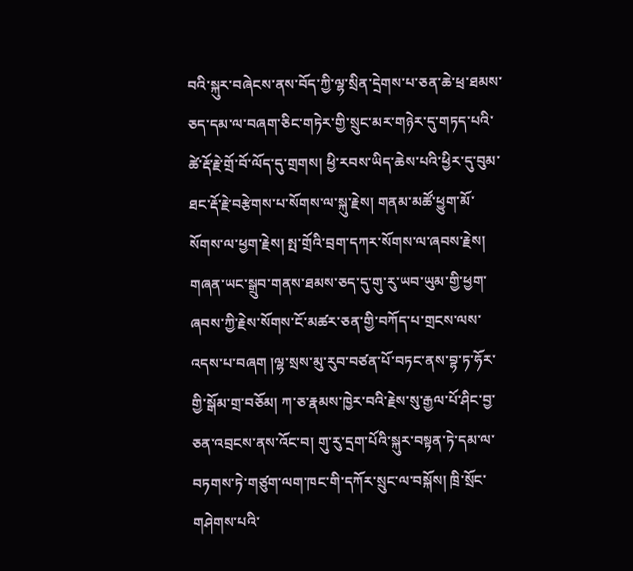བའི་སྐུར་བཞེངས་ནས་བོད་ཀྱི་ལྷ་སྲིན་དྲེགས་པ་ཅན་ཆེ་ཕྲ་ཐམས་ཅད་དམ་ལ་བཞག་ཅིང་གཏེར་གྱི་སྲུང་མར་གཉེར་དུ་གཏད་པའི་ཚེ་རྡོ་རྗེ་གྲོ་བོ་ལོད་དུ་གྲགས། ཕྱི་རབས་ཡིད་ཆེས་པའི་ཕྱིར་དུ་བུམ་ཐང་རྡོ་རྗེ་བརྩེགས་པ་སོགས་ལ་སྐུ་རྗེས། གནམ་མཚོ་ཕྱུག་མོ་སོགས་ལ་ཕྱག་རྗེས། སྤ་གྲོའི་བྲག་དཀར་སོགས་ལ་ཞབས་རྗེས། གཞན་ཡང་སྒྲུབ་གནས་ཐམས་ཅད་དུ་གུ་རུ་ཡབ་ཡུམ་གྱི་ཕྱག་ཞབས་ཀྱི་རྗེས་སོགས་ངོ་མཚར་ཅན་གྱི་བཀོད་པ་གྲངས་ལས་འདས་པ་བཞག །ལྷ་སྲས་མུ་རུབ་བཙན་པོ་བཏང་ནས་བྷ་ཏ་ཧོར་གྱི་སྒོམ་གྲ་བཅོམ། ཀ་ཅ་རྣམས་ཁྱེར་བའི་རྗེས་སུ་རྒྱལ་པོ་ཤིང་བྱ་ཅན་འབྲངས་ནས་འོང་བ། གུ་རུ་དྲག་པོའི་སྐུར་བསྟན་ཏེ་དམ་ལ་བཏགས་ཏེ་གཙུག་ལག་ཁང་གི་དཀོར་སྲུང་ལ་བསྐོས། ཁྲི་སྲོང་གཤེགས་པའི་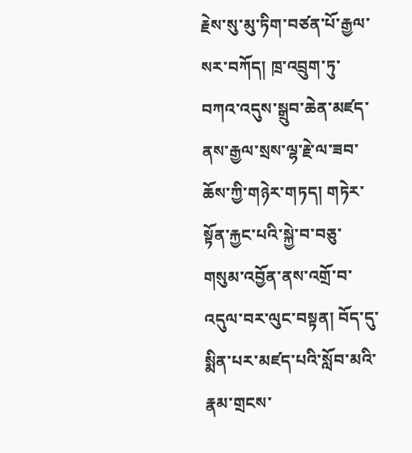རྗེས་སུ་མུ་ཏིག་བཙན་པོ་རྒྱལ་སར་བཀོད། ཁྲ་འབྲུག་ཏུ་བཀའ་འདུས་སྒྲུབ་ཆེན་མཛད་ནས་རྒྱལ་སྲས་ལྷ་རྗེ་ལ་ཟབ་ཆོས་ཀྱི་གཉེར་གཏད། གཏེར་སྟོན་རྐྱང་པའི་སྐྱེ་བ་བཅུ་གསུམ་འབྱོན་ནས་འགྲོ་བ་འདུལ་བར་ལུང་བསྟན། བོད་དུ་སྨིན་པར་མཛད་པའི་སློབ་མའི་རྣམ་གྲངས་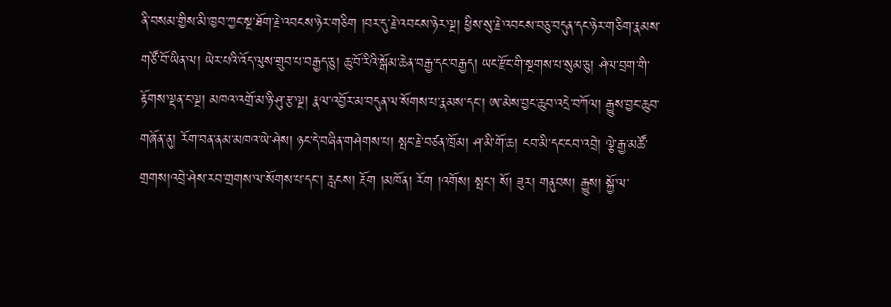ནི་བསམ་གྱིས་མི་ཁྱབ་ཀྱང་སྔ་ཐོག་རྗེ་འབངས་ཉེར་གཅིག །བར་དུ་རྗེ་འབངས་ཉེར་ལྔ། ཕྱིས་སུ་རྗེ་འབངས་བཅུ་བདུན་དང་ཉེར་གཅིག་རྣམས་གཙོ་བོ་ཡིན་ལ། ཡེར་པའི་འོད་ལུས་གྲུབ་པ་བརྒྱད་ཅུ། ཆུ་བོ་རིའི་སྒོམ་ཆེན་བརྒྱ་དང་བརྒྱད། ཡང་རྫོང་གི་སྔགས་པ་སུམ་ཅུ། ཤེལ་བྲག་གི་རྟོགས་ལྡན་ང་ལྔ། མཁའ་འགྲོ་མ་ཉི་ཤུ་རྩ་ལྔ། རྣལ་འབྱོར་མ་བདུན་ལ་སོགས་པ་རྣམས་དང་། ཨ་མེས་བྱང་ཆུབ་འདྲེ་བཀོལ། རྒྱུས་བྱང་ཆུབ་གཞོན་ནུ། རོག་བན་ནམ་མཁའ་ཡེ་ཤེས། ཉང་དེ་བཞིན་གཤེགས་པ། སྤང་རྗེ་བཙན་ཁྲོམ། ཤ་མི་གོ་ཆ། ངབ་མི་དང་ངབ་འབྲེ། ལྕེ་རྒྱ་མཚོ་གྲགས།འབྲེ་ཤེས་རབ་གྲགས་ལ་སོགས་པ་དང་། རླངས། རྔོག །མཁོན། རོག །འགོས། སྤང་། སོ། ཟུར། གནུབས། རྒྱུས། སྐྱོ་ལ་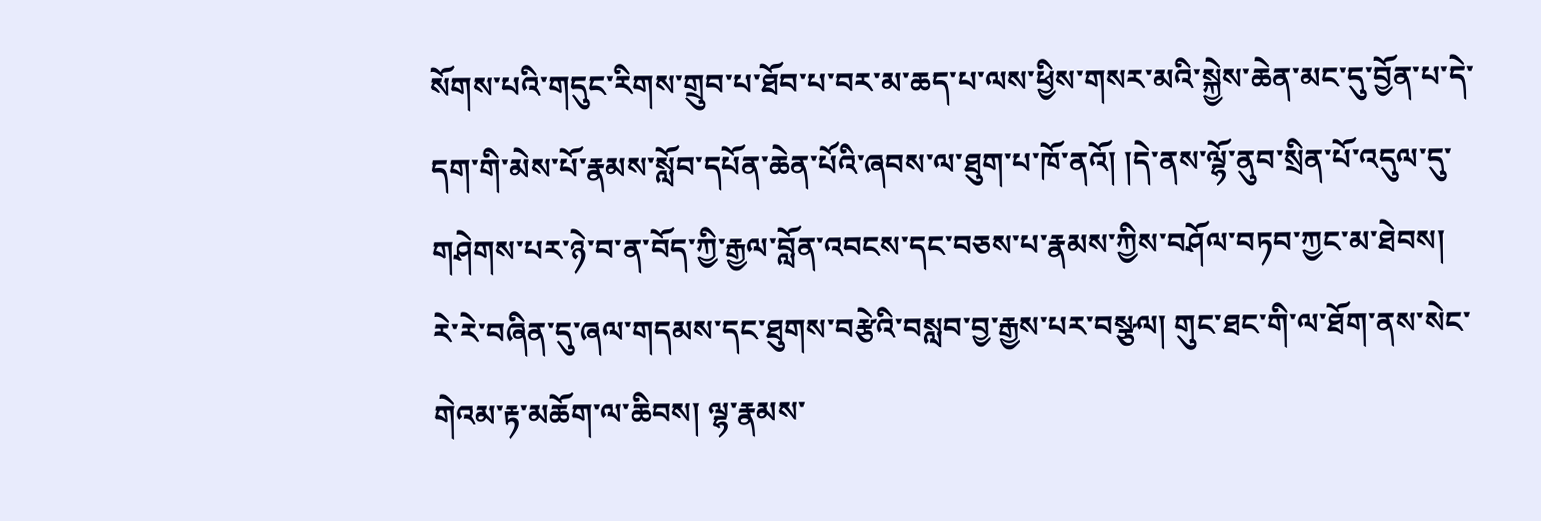སོགས་པའི་གདུང་རིགས་གྲུབ་པ་ཐོབ་པ་བར་མ་ཆད་པ་ལས་ཕྱིས་གསར་མའི་སྐྱེས་ཆེན་མང་དུ་བྱོན་པ་དེ་དག་གི་མེས་པོ་རྣམས་སློབ་དཔོན་ཆེན་པོའི་ཞབས་ལ་ཐུག་པ་ཁོ་ནའོ། །དེ་ནས་ལྷོ་ནུབ་སྲིན་པོ་འདུལ་དུ་གཤེགས་པར་ཉེ་བ་ན་བོད་ཀྱི་རྒྱལ་བློན་འབངས་དང་བཅས་པ་རྣམས་ཀྱིས་བཤོལ་བཏབ་ཀྱང་མ་ཐེབས། རེ་རེ་བཞིན་དུ་ཞལ་གདམས་དང་ཐུགས་བརྩེའི་བསླབ་བྱ་རྒྱས་པར་བསྩལ། གུང་ཐང་གི་ལ་ཐོག་ནས་སེང་གེའམ་རྟ་མཆོག་ལ་ཆིབས། ལྷ་རྣམས་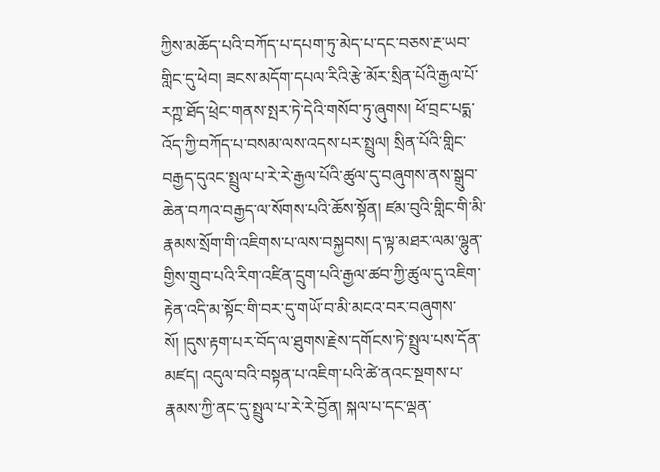ཀྱིས་མཆོད་པའི་བཀོད་པ་དཔག་ཏུ་མེད་པ་དང་བཅས་རྔ་ཡབ་གླིང་དུ་ཕེབ། ཟངས་མདོག་དཔལ་རིའི་རྩེ་མོར་སྲིན་པོའི་རྒྱལ་པོ་རཀྵ་ཐོད་ཕྲེང་གནས་སྤར་ཏེ་དེའི་གསོབ་ཏུ་ཞུགས། ཕོ་བྲང་པདྨ་འོད་ཀྱི་བཀོད་པ་བསམ་ལས་འདས་པར་སྤྲུལ། སྲིན་པོའི་གླིང་བརྒྱད་དུའང་སྤྲུལ་པ་རེ་རེ་རྒྱལ་པོའི་ཚུལ་དུ་བཞུགས་ནས་སྒྲུབ་ཆེན་བཀའ་བརྒྱད་ལ་སོགས་པའི་ཆོས་སྟོན། ཛམ་བུའི་གླིང་གི་མི་རྣམས་སྲོག་གི་འཇིགས་པ་ལས་བསྐྱབས། ད་ལྟ་མཐར་ལམ་ལྷུན་གྱིས་གྲུབ་པའི་རིག་འཛིན་དྲུག་པའི་རྒྱལ་ཚབ་ཀྱི་ཚུལ་དུ་འཇིག་རྟེན་འདི་མ་སྟོང་གི་བར་དུ་གཡོ་བ་མི་མངའ་བར་བཞུགས་སོ། །དུས་རྟག་པར་བོད་ལ་ཐུགས་རྗེས་དགོངས་ཏེ་སྤྲུལ་པས་དོན་མཛད། འདུལ་བའི་བསྟན་པ་འཇིག་པའི་ཚེ་ནའང་སྔགས་པ་རྣམས་ཀྱི་ནང་དུ་སྤྲུལ་པ་རེ་རེ་བྱོན། སྐལ་པ་དང་ལྡན་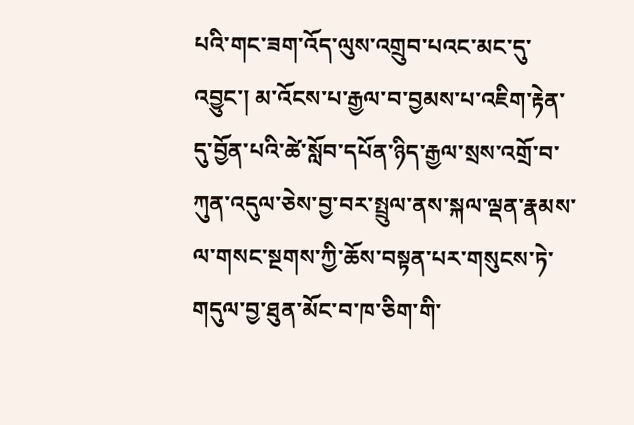པའི་གང་ཟག་འོད་ལུས་འགྲུབ་པའང་མང་དུ་འབྱུང་། མ་འོངས་པ་རྒྱལ་བ་བྱམས་པ་འཇིག་རྟེན་དུ་བྱོན་པའི་ཚེ་སློབ་དཔོན་ཉིད་རྒྱལ་སྲས་འགྲོ་བ་ཀུན་འདུལ་ཅེས་བྱ་བར་སྤྲུལ་ནས་སྐལ་ལྡན་རྣམས་ལ་གསང་སྔགས་ཀྱི་ཆོས་བསྟན་པར་གསུངས་ཏེ་གདུལ་བྱ་ཐུན་མོང་བ་ཁ་ཅིག་གི་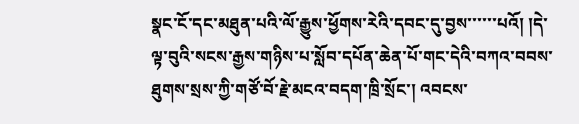སྣང་ངོ་དང་མཐུན་པའི་ལོ་རྒྱུས་ཕྱོགས་རེའི་དབང་དུ་བྱས་་་་་་པའོ། །དེ་ལྟ་བུའི་སངས་རྒྱས་གཉིས་པ་སློབ་དཔོན་ཆེན་པོ་གང་དེའི་བཀའ་བབས་ཐུགས་སྲས་ཀྱི་གཙོ་བོ་རྗེ་མངའ་བདག་ཁྲི་སྲོང་། འབངས་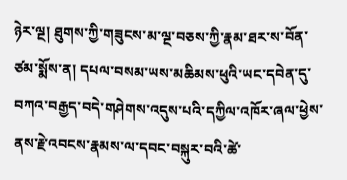ཉེར་ལྔ། ཐུགས་ཀྱི་གཟུངས་མ་ལྔ་བཅས་ཀྱི་རྣམ་ཐར་ས་བོན་ཙམ་སྨོས་ན། དཔལ་བསམ་ཡས་མཆིམས་ཕུའི་ཡང་དབེན་དུ་བཀའ་བརྒྱད་བདེ་གཤེགས་འདུས་པའི་དཀྱིལ་འཁོར་ཞལ་ཕྱེས་ནས་རྗེ་འབངས་རྣམས་ལ་དབང་བསྐུར་བའི་ཚེ་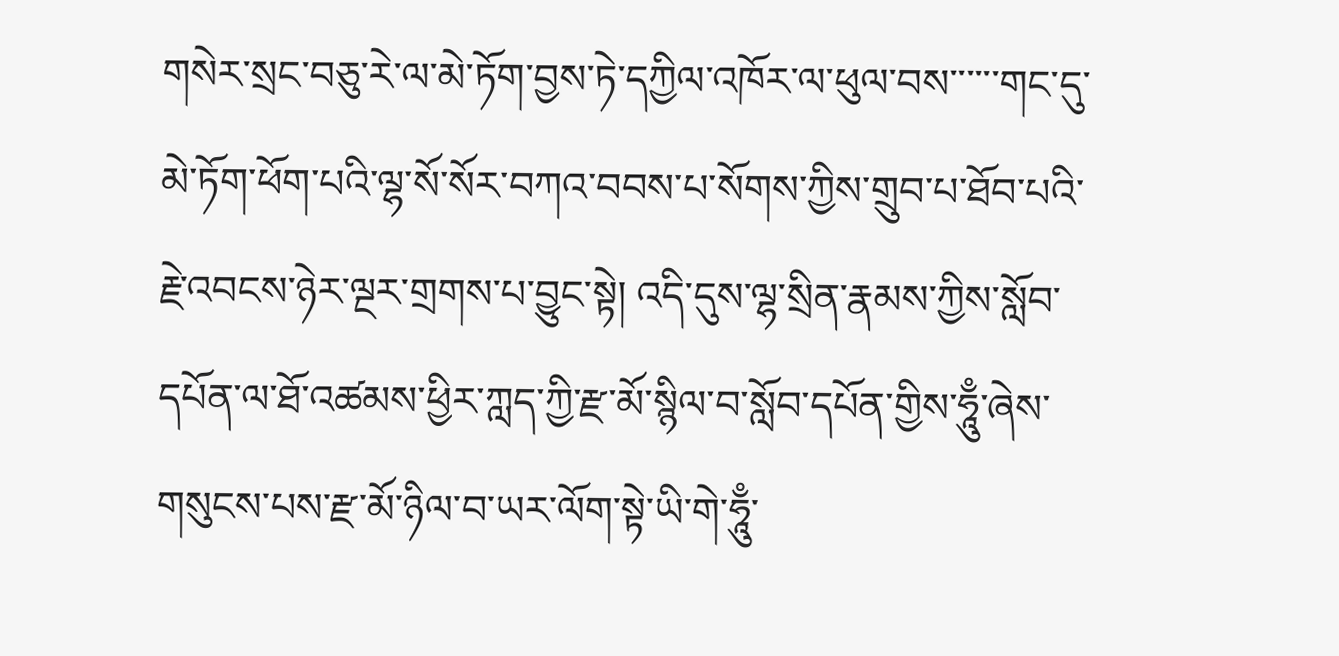གསེར་སྲང་བཅུ་རེ་ལ་མེ་ཏོག་བྱས་ཏེ་དཀྱིལ་འཁོར་ལ་ཕུལ་བས་་་་་་གང་དུ་མེ་ཏོག་ཕོག་པའི་ལྷ་སོ་སོར་བཀའ་བབས་པ་སོགས་ཀྱིས་གྲུབ་པ་ཐོབ་པའི་རྗེ་འབངས་ཉེར་ལྔར་གྲགས་པ་བྱུང་སྟེ། འདི་དུས་ལྷ་སྲིན་རྣམས་ཀྱིས་སློབ་དཔོན་ལ་ཐོ་འཚམས་ཕྱིར་ཀླད་ཀྱི་རྫ་མོ་སྙིལ་བ་སློབ་དཔོན་གྱིས་ཧཱུྃ་ཞེས་གསུངས་པས་རྫ་མོ་ཉིལ་བ་ཡར་ལོག་སྟེ་ཡི་གེ་ཧཱུྃ་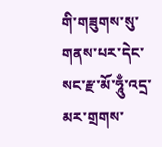གི་གཟུགས་སུ་གནས་པར་དེང་སང་རྫ་མོ་ཧཱུྃ་འདྲ་མར་གྲགས་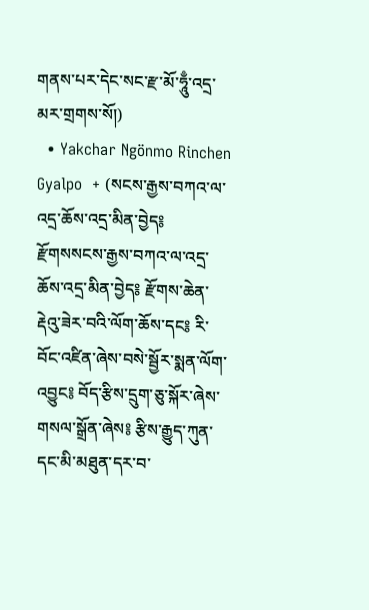གནས་པར་དེང་སང་རྫ་མོ་ཧཱུྃ་འདྲ་མར་གྲགས་སོ།)
  • Yakchar Ngönmo Rinchen Gyalpo  + (སངས་རྒྱས་བཀའ་ལ་འདྲ་ཆོས་འདྲ་མིན་བྱེད༔ རྫོགསསངས་རྒྱས་བཀའ་ལ་འདྲ་ཆོས་འདྲ་མིན་བྱེད༔ རྫོགས་ཆེན་རྡེའུ་ཟེར་བའི་ལོག་ཆོས་དང༔ རི་བོང་འཛིན་ཞེས་བསེ་སྦྱོར་སྨན་ལོག་འབྱུང༔ བོད་རྩིས་དྲུག་ཅུ་སྐོར་ཞེས་གསལ་སྒྲོན་ཞེས༔ རྩིས་རྒྱུད་ཀུན་དང་མི་མཐུན་དར་བ་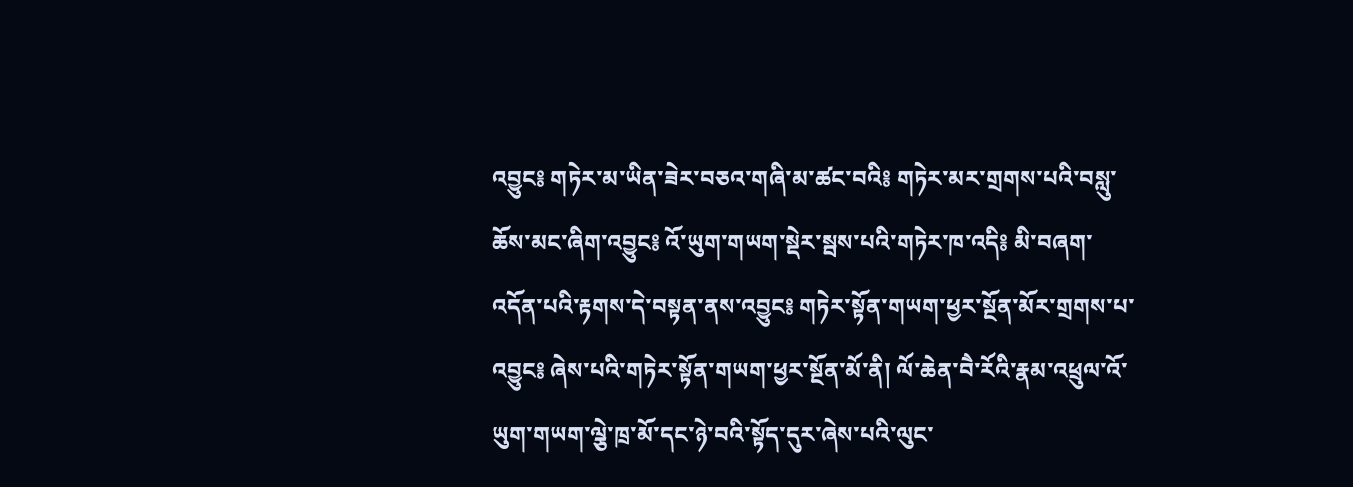འབྱུང༔ གཏེར་མ་ཡིན་ཟེར་བཅའ་གཞི་མ་ཚང་བའི༔ གཏེར་མར་གྲགས་པའི་བསླུ་ཆོས་མང་ཞིག་འབྱུང༔ འོ་ཡུག་གཡག་སྡེར་སྦས་པའི་གཏེར་ཁ་འདི༔ མི་བཞག་འདོན་པའི་རྟགས་དེ་བསྟན་ནས་འབྱུང༔ གཏེར་སྟོན་གཡག་ཕྱར་སྔོན་མོར་གྲགས་པ་འབྱུང༔ ཞེས་པའི་གཏེར་སྟོན་གཡག་ཕྱར་སྔོན་མོ་ནི། ལོ་ཆེན་བཻ་རོའི་རྣམ་འཕྲུལ་འོ་ཡུག་གཡག་ལྕེ་ཁྲ་མོ་དང་ཉེ་བའི་སྟོད་དུར་ཞེས་པའི་ལུང་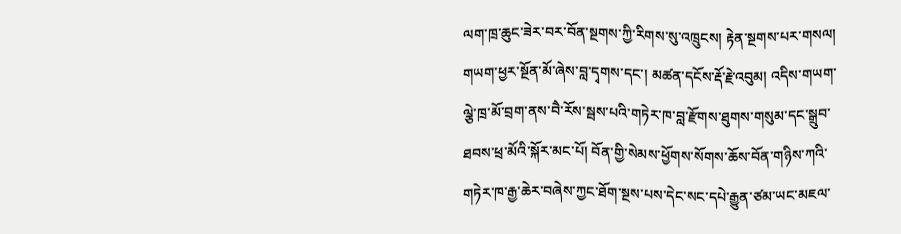ལག་ཁྲ་ཆུང་ཟེར་བར་བོན་སྔགས་ཀྱི་རིགས་སུ་འཁྲུངས། རྟེན་སྔགས་པར་གསལ། གཡག་ཕྱར་སྔོན་མོ་ཞེས་བླ་དྭགས་དང་། མཚན་དངོས་རྡོ་རྗེ་འབུམ། འདིས་གཡག་ལྕེ་ཁྲ་མོ་བྲག་ནས་བཻ་རོས་སྦས་པའི་གཏེར་ཁ་བླ་རྫོགས་ཐུགས་གསུམ་དང་སྒྲུབ་ཐབས་ཕྲ་མོའི་སྐོར་མང་པོ། བོན་གྱི་སེམས་ཕྱོགས་སོགས་ཆོས་བོན་གཉིས་ཀའི་གཏེར་ཁ་རྒྱ་ཆེར་བཞེས་ཀྱང་ཐོག་སྔས་པས་དེང་སང་དཔེ་རྒྱུན་ཙམ་ཡང་མཇལ་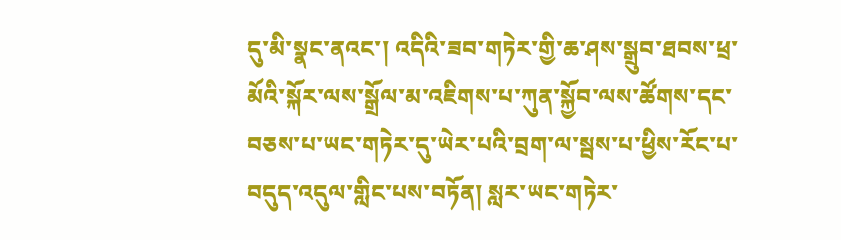དུ་མི་སྣང་ནའང་། འདིའི་ཟབ་གཏེར་གྱི་ཆ་ཤས་སྒྲུབ་ཐབས་ཕྲ་མོའི་སྐོར་ལས་སྒྲོལ་མ་འཇིགས་པ་ཀུན་སྐྱོབ་ལས་ཚོགས་དང་བཅས་པ་ཡང་གཏེར་དུ་ཡེར་པའི་བྲག་ལ་སྦས་པ་ཕྱིས་རོང་པ་བདུད་འདུལ་གླིང་པས་བཏོན། སླར་ཡང་གཏེར་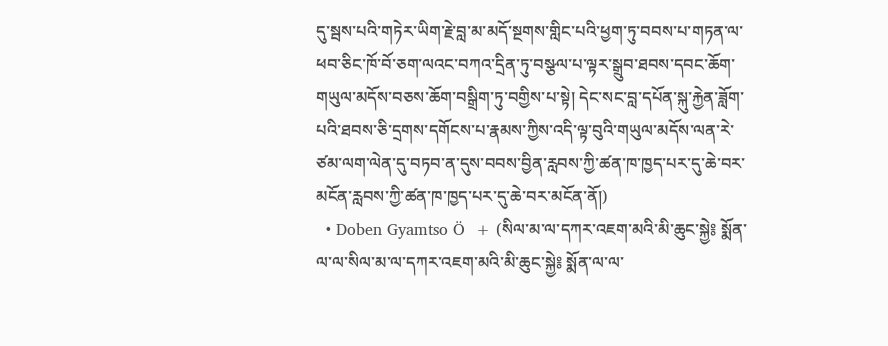དུ་སྦས་པའི་གཏེར་ཡིག་རྗེ་བླ་མ་མདོ་སྔགས་གླིང་པའི་ཕྱག་ཏུ་བབས་པ་གཏན་ལ་ཕབ་ཅིང་ཁོ་བོ་ཅག་ལའང་བཀའ་དྲིན་ཏུ་བསྩལ་པ་ལྟར་སྒྲུབ་ཐབས་དབང་ཆོག་གཡུལ་མདོས་བཅས་ཆོག་བསྒྲིག་ཏུ་བགྱིས་པ་སྟེ། དེང་སང་བླ་དཔོན་སྐུ་རྐྱེན་ཟློག་པའི་ཐབས་ཅི་དྲགས་དགོངས་པ་རྣམས་ཀྱིས་འདི་ལྟ་བུའི་གཡུལ་མདོས་ལན་རེ་ཙམ་ལག་ལེན་དུ་བཏབ་ན་དུས་བབས་བྱིན་རླབས་ཀྱི་ཚན་ཁ་ཁྱད་པར་དུ་ཆེ་བར་མངོན་རླབས་ཀྱི་ཚན་ཁ་ཁྱད་པར་དུ་ཆེ་བར་མངོན་ནོ།)
  • Doben Gyamtso Ö  + (སིལ་མ་ལ་དཀར་འཇག་མའི་མི་ཆུང་སྐྱེ༔ སྨོན་ལ་ལ་སིལ་མ་ལ་དཀར་འཇག་མའི་མི་ཆུང་སྐྱེ༔ སྨོན་ལ་ལ་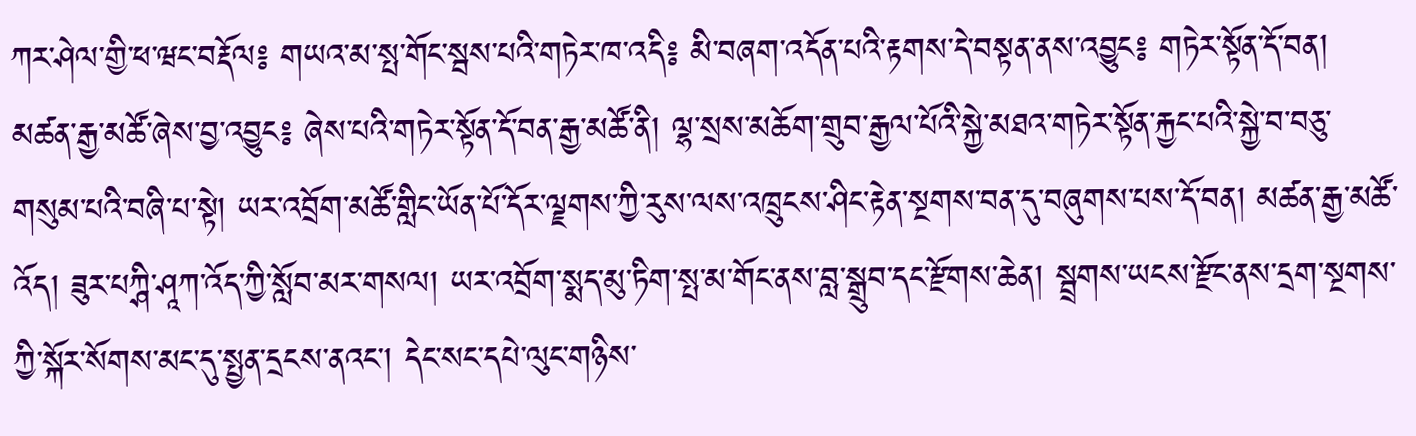ཀར་ཤེལ་གྱི་ཕ་ཝང་བརྡོལ༔ གཡའ་མ་སྤ་གོང་སྦས་པའི་གཏེར་ཁ་འདི༔ མི་བཞག་འདོན་པའི་རྟགས་དེ་བསྟན་ནས་འབྱུང༔ གཏེར་སྟོན་དོ་བན། མཚན་རྒྱ་མཚོ་ཞེས་བྱ་འབྱུང༔ ཞེས་པའི་གཏེར་སྟོན་དོ་བན་རྒྱ་མཚོ་ནི། ལྷ་སྲས་མཆོག་གྲུབ་རྒྱལ་པོའི་སྐྱེ་མཐའ་གཏེར་སྟོན་རྐྱང་པའི་སྐྱེ་བ་བཅུ་གསུམ་པའི་བཞི་པ་སྟེ། ཡར་འབྲོག་མཚོ་གླིང་ཡོན་པོ་དོར་ལྗགས་ཀྱི་རུས་ལས་འཁྲུངས་ཤིང་རྟེན་སྔགས་བན་དུ་བཞུགས་པས་དོ་བན། མཚན་རྒྱ་མཚོ་འོད། ཟུར་པཀྴི་ཤཱཀ་འོད་ཀྱི་སློབ་མར་གསལ། ཡར་འབྲོག་སྨད་མུ་ཏིག་སྤ་མ་གོང་ནས་བླ་སྒྲུབ་དང་རྫོགས་ཆེན། སྦྲགས་ཡངས་རྫོང་ནས་དྲག་སྔགས་ཀྱི་སྐོར་སོགས་མང་དུ་སྤྱན་དྲངས་ནའང་། དེང་སང་དཔེ་ལུང་གཉིས་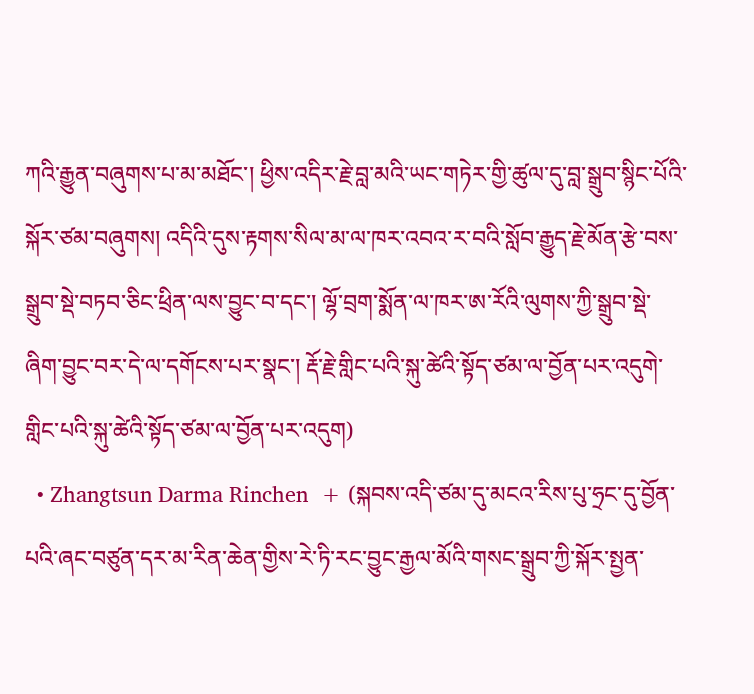ཀའི་རྒྱུན་བཞུགས་པ་མ་མཐོང་། ཕྱིས་འདིར་རྗེ་བླ་མའི་ཡང་གཏེར་གྱི་ཚུལ་དུ་བླ་སྒྲུབ་སྙིང་པོའི་སྐོར་ཙམ་བཞུགས། འདིའི་དུས་རྟགས་སིལ་མ་ལ་ཁར་འབའ་ར་བའི་སློབ་རྒྱུད་རྗེ་མོན་རྩེ་བས་སྒྲུབ་སྡེ་བཏབ་ཅིང་ཕྲིན་ལས་བྱུང་བ་དང་། ལྷོ་བྲག་སྨོན་ལ་ཁར་ཨ་རོའི་ལུགས་ཀྱི་སྒྲུབ་སྡེ་ཞིག་བྱུང་བར་དེ་ལ་དགོངས་པར་སྣང་། རྡོ་རྗེ་གླིང་པའི་སྐུ་ཚེའི་སྟོད་ཙམ་ལ་བྱོན་པར་འདུགེ་གླིང་པའི་སྐུ་ཚེའི་སྟོད་ཙམ་ལ་བྱོན་པར་འདུག)
  • Zhangtsun Darma Rinchen  + (སྐབས་འདི་ཙམ་དུ་མངའ་རིས་པུ་ཧྲང་དུ་བྱོན་པའི་ཞང་བཙུན་དར་མ་རིན་ཆེན་གྱིས་རེ་ཏི་རང་བྱུང་རྒྱལ་མོའི་གསང་སྒྲུབ་ཀྱི་སྐོར་སྤྱན་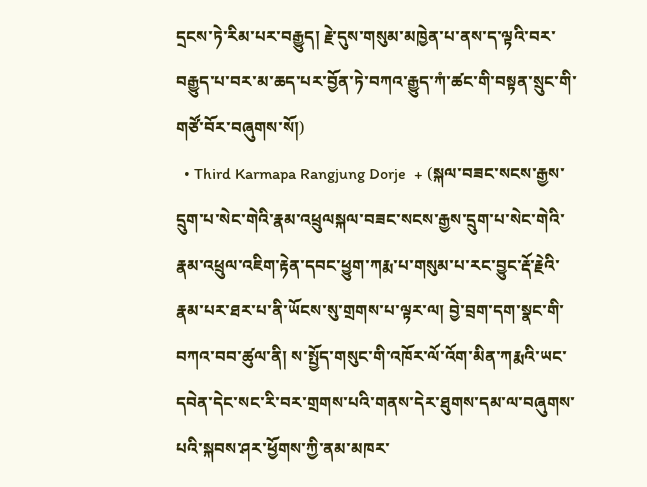དྲངས་ཏེ་རིམ་པར་བརྒྱུད། རྗེ་དུས་གསུམ་མཁྱེན་པ་ནས་ད་ལྟའི་བར་བརྒྱུད་པ་བར་མ་ཆད་པར་བྱོན་ཏེ་བཀའ་རྒྱུད་ཀཾ་ཚང་གི་བསྟན་སྲུང་གི་གཙོ་བོར་བཞུགས་སོ།)
  • Third Karmapa Rangjung Dorje  + (སྐལ་བཟང་སངས་རྒྱས་དྲུག་པ་སེང་གེའི་རྣམ་འཕྲུལསྐལ་བཟང་སངས་རྒྱས་དྲུག་པ་སེང་གེའི་རྣམ་འཕྲུལ་འཇིག་རྟེན་དབང་ཕྱུག་ཀརྨ་པ་གསུམ་པ་རང་བྱུང་རྡོ་རྗེའི་རྣམ་པར་ཐར་པ་ནི་ཡོངས་སུ་གྲགས་པ་ལྟར་ལ། བྱེ་བྲག་དག་སྣང་གི་བཀའ་བབ་ཚུལ་ནི། ས་སྤྱོད་གསུང་གི་འཁོར་ལོ་འོག་མིན་ཀརྨའི་ཡང་དབེན་དེང་སང་རི་བར་གྲགས་པའི་གནས་དེར་ཐུགས་དམ་ལ་བཞུགས་པའི་སྐབས་ཤར་ཕྱོགས་ཀྱི་ནམ་མཁར་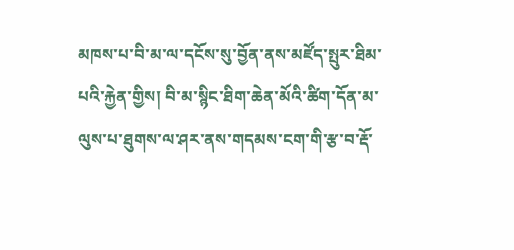མཁས་པ་བི་མ་ལ་དངོས་སུ་བྱོན་ནས་མཛོད་སྤུར་ཐིམ་པའི་རྐྱེན་གྱིས། བི་མ་སྙིང་ཐིག་ཆེན་མོའི་ཚིག་དོན་མ་ལུས་པ་ཐུགས་ལ་ཤར་ནས་གདམས་ངག་གི་རྩ་བ་རྡོ་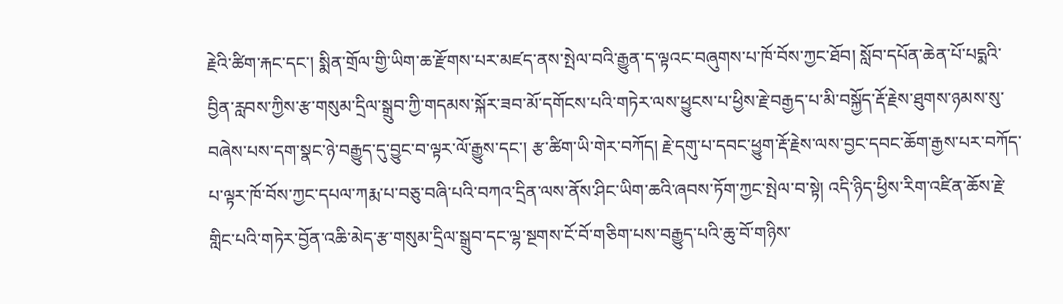རྗེའི་ཚིག་རྐང་དང་། སྨིན་གྲོལ་གྱི་ཡིག་ཆ་རྫོགས་པར་མཛད་ནས་སྤེལ་བའི་རྒྱུན་ད་ལྟའང་བཞུགས་པ་ཁོ་བོས་ཀྱང་ཐོབ། སློབ་དཔོན་ཆེན་པོ་པདྨའི་བྱིན་རླབས་ཀྱིས་རྩ་གསུམ་དྲིལ་སྒྲུབ་ཀྱི་གདམས་སྐོར་ཟབ་མོ་དགོངས་པའི་གཏེར་ལས་ཕྱུངས་པ་ཕྱིས་རྗེ་བརྒྱད་པ་མི་བསྐྱོད་རྡོ་རྗེས་ཐུགས་ཉམས་སུ་བཞེས་པས་དག་སྣང་ཉེ་བརྒྱུད་དུ་བྱུང་བ་ལྟར་ལོ་རྒྱུས་དང་། རྩ་ཚིག་ཡི་གེར་བཀོད། རྗེ་དགུ་པ་དབང་ཕྱུག་རྡོ་རྗེས་ལས་བྱང་དབང་ཆོག་རྒྱས་པར་བཀོད་པ་ལྟར་ཁོ་བོས་ཀྱང་དཔལ་ཀརྨ་པ་བཅུ་བཞི་པའི་བཀའ་དྲིན་ལས་ནོས་ཤིང་ཡིག་ཆའི་ཞབས་ཏོག་ཀྱང་སྤེལ་བ་སྟེ། འདི་ཉིད་ཕྱིས་རིག་འཛིན་ཆོས་རྗེ་གླིང་པའི་གཏེར་བྱོན་འཆི་མེད་རྩ་གསུམ་དྲིལ་སྒྲུབ་དང་ལྷ་སྔགས་ངོ་བོ་གཅིག་པས་བརྒྱུད་པའི་ཆུ་བོ་གཉིས་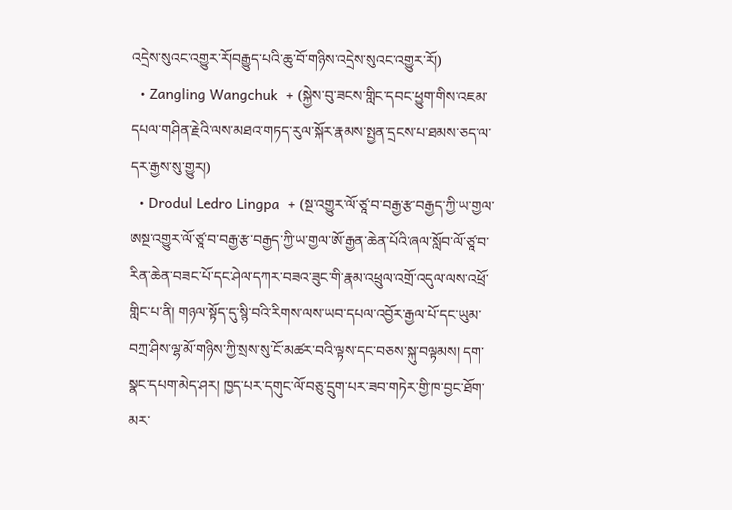འདྲེས་སུའང་འགྱུར་རོ།བརྒྱུད་པའི་ཆུ་བོ་གཉིས་འདྲེས་སུའང་འགྱུར་རོ།)
  • Zangling Wangchuk  + (སྐྱེས་བུ་ཟངས་གླིང་དབང་ཕྱུག་གིས་འཇམ་དཔལ་གཤིན་རྗེའི་ལས་མཐའ་གཏད་རུལ་སྐོར་རྣམས་སྤྱན་དྲངས་པ་ཐམས་ཅད་ལ་དར་རྒྱས་སུ་གྱུར།)
  • Drodul Ledro Lingpa  + (སྔ་འགྱུར་ལོ་ཙཱ་བ་བརྒྱ་རྩ་བརྒྱད་ཀྱི་ཡ་གྱལ་ཨསྔ་འགྱུར་ལོ་ཙཱ་བ་བརྒྱ་རྩ་བརྒྱད་ཀྱི་ཡ་གྱལ་ཨོ་རྒྱན་ཆེན་པོའི་ཞལ་སློབ་ལོ་ཙཱ་བ་རིན་ཆེན་བཟང་པོ་དང་ཤེལ་དཀར་བཟའ་ཟུང་གི་རྣམ་འཕྲུལ་འགྲོ་འདུལ་ལས་འཕྲོ་གླིང་པ་ནི། གཉལ་སྟོད་དུ་སྙི་བའི་རིགས་ལས་ཡབ་དཔལ་འབྱོར་རྒྱལ་པོ་དང་ཡུམ་བཀྲ་ཤིས་ལྷ་མོ་གཉིས་ཀྱི་སྲས་སུ་ངོ་མཚར་བའི་ལྟས་དང་བཅས་སྐུ་བལྟམས། དག་སྣང་དཔག་མེད་ཤར། ཁྱད་པར་དགུང་ལོ་བཅུ་དྲུག་པར་ཟབ་གཏེར་གྱི་ཁ་བྱང་ཐོག་མར་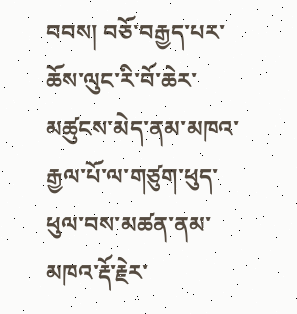བབས། བཅོ་བརྒྱད་པར་ཆོས་ལུང་རི་བོ་ཆེར་མཚུངས་མེད་ནམ་མཁའ་རྒྱལ་པོ་ལ་གཙུག་ཕུད་ཕུལ་བས་མཚན་ནམ་མཁའ་རྡོ་རྗེར་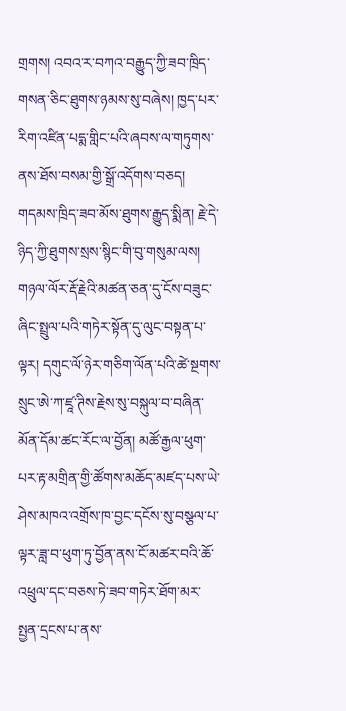གྲགས། འབའ་ར་བཀའ་བརྒྱུད་ཀྱི་ཟབ་ཁྲིད་གསན་ཅིང་ཐུགས་ཉམས་སུ་བཞེས། ཁྱད་པར་རིག་འཛིན་པདྨ་གླིང་པའི་ཞབས་ལ་གཏུགས་ནས་ཐོས་བསམ་གྱི་སྒྲོ་འདོགས་བཅད། གདམས་ཁྲིད་ཟབ་མོས་ཐུགས་རྒྱུད་སྨིན། རྗེ་དེ་ཉིད་ཀྱི་ཐུགས་སྲས་སྙིང་གི་བུ་གསུམ་ལས། གཉལ་ལོར་རྡོ་རྗེའི་མཚན་ཅན་དུ་ངོས་བཟུང་ཞིང་སྤྲུལ་པའི་གཏེར་སྟོན་དུ་ལུང་བསྟན་པ་ལྟར། དགུང་ལོ་ཉེར་གཅིག་ལོན་པའི་ཚེ་སྔགས་སྲུང་ཨེ་ཀ་ཛཱ་ཊིས་རྗེས་སུ་བསྐུལ་བ་བཞིན་མོན་དོམ་ཚང་རོང་ལ་བྱོན། མཚོ་རྒྱལ་ཕུག་པར་རྟ་མགྲིན་གྱི་ཚོགས་མཆོད་མཛད་པས་ཡེ་ཤེས་མཁའ་འགྲོས་ཁ་བྱང་དངོས་སུ་བསྩལ་པ་ལྟར་ཟླ་བ་ཕུག་ཏུ་བྱོན་ནས་ངོ་མཚར་བའི་ཆོ་འཕྲུལ་དང་བཅས་ཏེ་ཟབ་གཏེར་ཐོག་མར་སྤྱན་དྲངས་པ་ནས་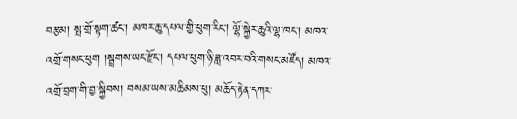བརྩམ། སྤ་གྲོ་སྟག་ཚང་། མཁར་ཆུ་དཔལ་གྱི་ཕུག་རིང། ལྷོ་སྐྱེར་ཆུའི་ལྷ་ཁང་། མཁའ་འགྲོ་གསང་ཕུག །སྦྲགས་ཡང་རྫོང་། དཔལ་ཕུག་ཉི་ཟླ་འབར་བའི་གསང་མཛོད། མཁའ་འགྲོ་བྲག་གི་བྱ་སྐྱིབས། བསམ་ཡས་མཆིམས་ཕུ། མཆོད་རྟེན་དཀར་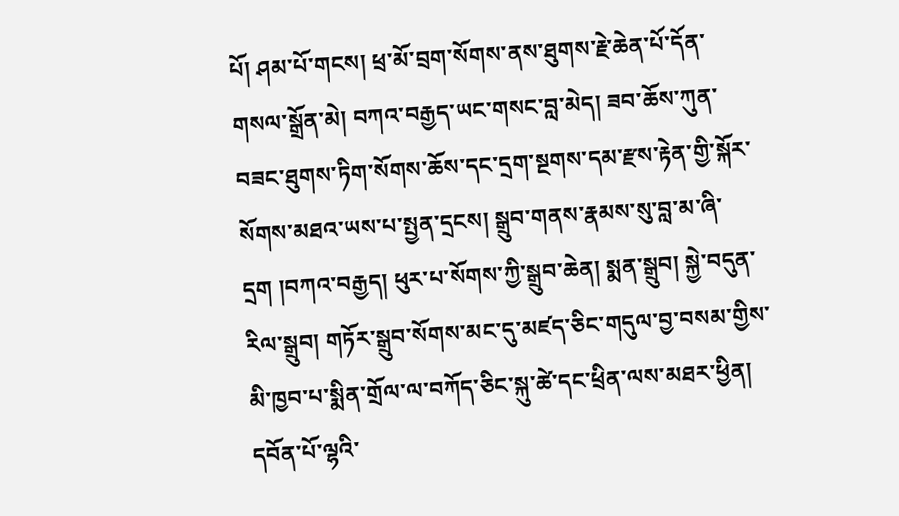པོ། ཤམ་པོ་གངས། ཕྲ་མོ་བྲག་སོགས་ནས་ཐུགས་རྗེ་ཆེན་པོ་དོན་གསལ་སྒྲོན་མེ། བཀའ་བརྒྱད་ཡང་གསང་བླ་མེད། ཟབ་ཆོས་ཀུན་བཟང་ཐུགས་ཏིག་སོགས་ཆོས་དང་དྲག་སྔགས་དམ་རྫས་རྟེན་གྱི་སྐོར་སོགས་མཐའ་ཡས་པ་སྤྱན་དྲངས། སྒྲུབ་གནས་རྣམས་སུ་བླ་མ་ཞི་དྲག །བཀའ་བརྒྱད། ཕུར་པ་སོགས་ཀྱི་སྒྲུབ་ཆེན། སྨན་སྒྲུབ། སྐྱེ་བདུན་རིལ་སྒྲུབ། གཏོར་སྒྲུབ་སོགས་མང་དུ་མཛད་ཅིང་གདུལ་བྱ་བསམ་གྱིས་མི་ཁྱབ་པ་སྨིན་གྲོལ་ལ་བཀོད་ཅིང་སྐུ་ཚེ་དང་ཕྲིན་ལས་མཐར་ཕྱིན། དབོན་པོ་ལྷའི་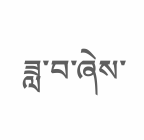ཟླ་བ་ཞེས་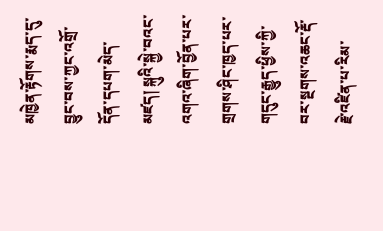མཁྱེན་རྟོགས་རྨད་དུ་བྱུང་བས་ཀྱང་འགྲོ་དོན་དཔག་མེད་མཛད། སྐུའི་སྐྱེ་བའང་འགའ་ཞིག་བྱོན་པར་གྲགས་ཤིང་ཁྱད་པར་གདུང་རྒྱུད་ཕྱིས་ཀྱི་བར་སྔགས་འཆང་རྡོ་རྗེ་འཛིན་པ་རིམ་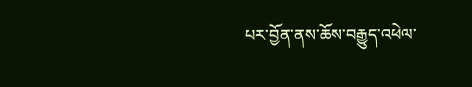པར་བྱོན་ནས་ཆོས་བརྒྱུད་འཕེལ་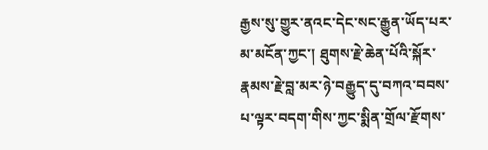རྒྱས་སུ་གྱུར་ནའང་དེང་སང་རྒྱུན་ཡོད་པར་མ་མངོན་ཀྱང་། ཐུགས་རྗེ་ཆེན་པོའི་སྐོར་རྣམས་རྗེ་བླ་མར་ཉེ་བརྒྱུད་དུ་བཀའ་བབས་པ་ལྟར་བདག་གིས་ཀྱང་སྨིན་གྲོལ་རྫོགས་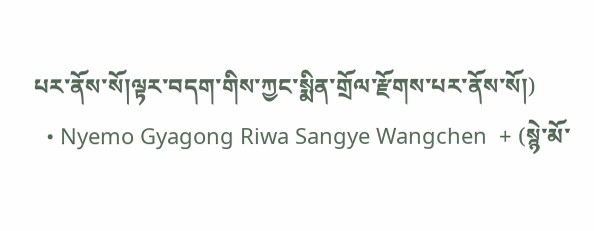པར་ནོས་སོ།ལྟར་བདག་གིས་ཀྱང་སྨིན་གྲོལ་རྫོགས་པར་ནོས་སོ།)
  • Nyemo Gyagong Riwa Sangye Wangchen  + (སྙེ་མོ་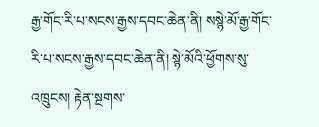རྒྱ་གོང་རི་པ་སངས་རྒྱས་དབང་ཆེན་ནི། སསྙེ་མོ་རྒྱ་གོང་རི་པ་སངས་རྒྱས་དབང་ཆེན་ནི། སྙེ་མོའི་ཕྱོགས་སུ་འཁྲུངས། རྟེན་སྔགས་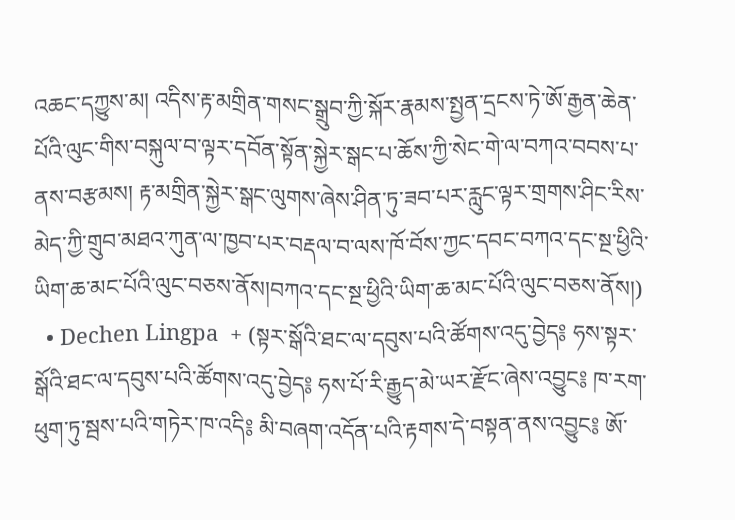འཆང་དཀྱུས་མ། འདིས་རྟ་མགྲིན་གསང་སྒྲུབ་ཀྱི་སྐོར་རྣམས་སྤྱན་དྲངས་ཏེ་ཨོ་རྒྱན་ཆེན་པོའི་ལུང་གིས་བསྐུལ་བ་ལྟར་དབོན་སྟོན་སྐྱེར་སྒང་པ་ཆོས་ཀྱི་སེང་གེ་ལ་བཀའ་བབས་པ་ནས་བརྩམས། རྟ་མགྲིན་སྐྱེར་སྒང་ལུགས་ཞེས་ཤིན་ཏུ་ཟབ་པར་རླུང་ལྟར་གྲགས་ཤིང་རིས་མེད་ཀྱི་གྲུབ་མཐའ་ཀུན་ལ་ཁྱབ་པར་བརྡལ་བ་ལས་ཁོ་བོས་ཀྱང་དབང་བཀའ་དང་སྔ་ཕྱིའི་ཡིག་ཆ་མང་པོའི་ལུང་བཅས་ནོས།བཀའ་དང་སྔ་ཕྱིའི་ཡིག་ཆ་མང་པོའི་ལུང་བཅས་ནོས།)
  • Dechen Lingpa  + (སྟར་སྒོའི་ཐང་ལ་དབུས་པའི་ཚོགས་འདུ་བྱེད༔ ཧས་སྟར་སྒོའི་ཐང་ལ་དབུས་པའི་ཚོགས་འདུ་བྱེད༔ ཧས་པོ་རི་རྒྱུད་མེ་ཡར་རྫོང་ཞེས་འབྱུང༔ ཁ་རག་ཕུག་ཏུ་སྦས་པའི་གཏེར་ཁ་འདི༔ མི་བཞག་འདོན་པའི་རྟགས་དེ་བསྟན་ནས་འབྱུང༔ ཨོ་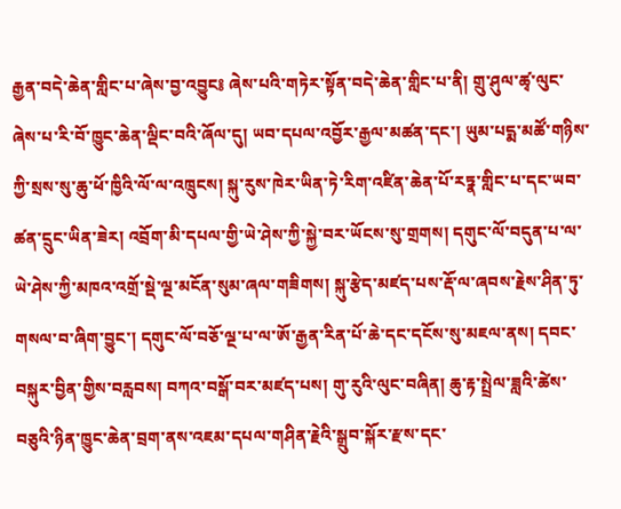རྒྱན་བདེ་ཆེན་གླིང་པ་ཞེས་བྱ་འབྱུང༔ ཞེས་པའི་གཏེར་སྟོན་བདེ་ཆེན་གླིང་པ་ནི། གྲུ་ཤུལ་ཚྭ་ལུང་ཞེས་པ་རི་བོ་ཁྱུང་ཆེན་ལྡིང་བའི་ཞོལ་དུ། ཡབ་དཔལ་འབྱོར་རྒྱལ་མཚན་དང་། ཡུམ་པདྨ་མཚོ་གཉིས་ཀྱི་སྲས་སུ་ཆུ་ཕོ་ཁྱིའི་ལོ་ལ་འཁྲུངས། སྐུ་རུས་ཁེར་ཡིན་ཏེ་རིག་འཛིན་ཆེན་པོ་རཏྣ་གླིང་པ་དང་ཡབ་ཚན་དྲུང་ཡིན་ཟེར། འབྲོག་མི་དཔལ་གྱི་ཡེ་ཤེས་ཀྱི་སྐྱེ་བར་ཡོངས་སུ་གྲགས། དགུང་ལོ་བདུན་པ་ལ་ཡེ་ཤེས་ཀྱི་མཁའ་འགྲོ་སྡེ་ལྔ་མངོན་སུམ་ཞལ་གཟིགས། སྐུ་རྩེད་མཛད་པས་རྡོ་ལ་ཞབས་རྗེས་ཤིན་ཏུ་གསལ་བ་ཞིག་བྱུང་། དགུང་ལོ་བཅོ་ལྔ་པ་ལ་ཨོ་རྒྱན་རིན་པོ་ཆེ་དང་དངོས་སུ་མཇལ་ནས། དབང་བསྐུར་བྱིན་གྱིས་བརླབས། བཀའ་བསྒོ་བར་མཛད་པས། གུ་རུའི་ལུང་བཞིན། ཆུ་རྟ་སྤྲེལ་ཟླའི་ཚེས་བཅུའི་ཉིན་ཁྱུང་ཆེན་བྲག་ནས་འཇམ་དཔལ་གཤིན་རྗེའི་སྒྲུབ་སྐོར་རྫས་དང་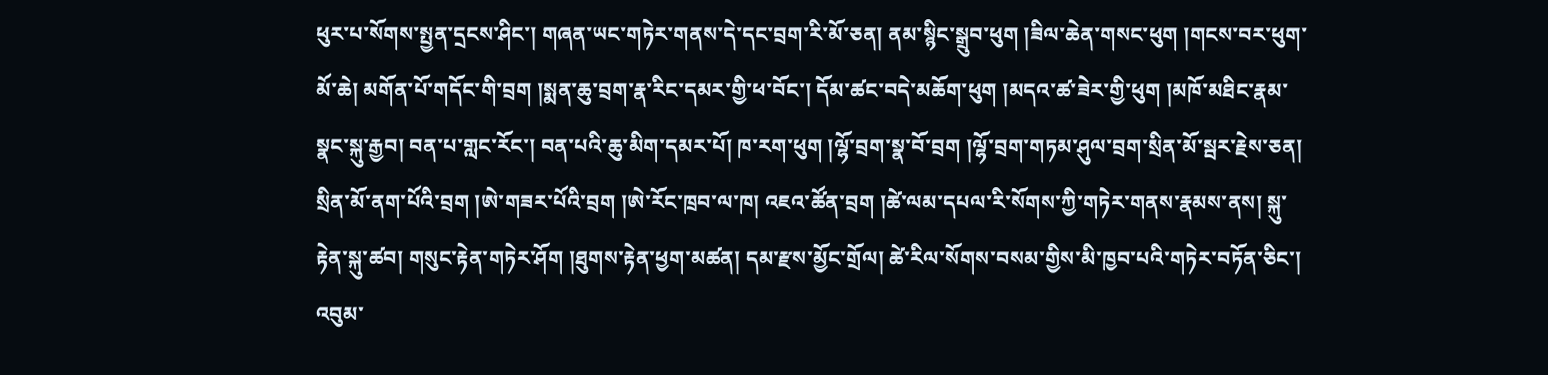ཕུར་པ་སོགས་སྤྱན་དྲངས་ཤིང་། གཞན་ཡང་གཏེར་གནས་དེ་དང་བྲག་རི་མོ་ཅན། ནམ་སྙིང་སྒྲུབ་ཕུག །ཟིལ་ཆེན་གསང་ཕུག །གངས་བར་ཕུག་མོ་ཆེ། མགོན་པོ་གདོང་གི་བྲག །སྨན་ཆུ་བྲག་རྣ་རིང་དམར་གྱི་ཕ་བོང་། དོམ་ཚང་བདེ་མཆོག་ཕུག །མདའ་ཚ་ཟེར་གྱི་ཕུག །མཁོ་མཐིང་རྣམ་སྣང་སྐུ་རྒྱབ། བན་པ་གླང་རོང་། བན་པའི་ཆུ་མིག་དམར་པོ། ཁ་རག་ཕུག །ལྷོ་བྲག་སྣ་བོ་བྲག །ལྷོ་བྲག་གཏམ་ཤུལ་བྲག་སྲིན་མོ་སྦར་རྗེས་ཅན། སྲིན་མོ་ནག་པོའི་བྲག །ཨེ་གཟར་པོའི་བྲག །ཨེ་རོང་ཁྲབ་ལ་ཁ། འཇའ་ཚོན་བྲག །ཚེ་ལམ་དཔལ་རི་སོགས་ཀྱི་གཏེར་གནས་རྣམས་ནས། སྐུ་རྟེན་སྐུ་ཚབ། གསུང་རྟེན་གཏེར་ཤོག །ཐུགས་རྟེན་ཕྱག་མཚན། དམ་རྫས་མྱོང་གྲོལ། ཚེ་རིལ་སོགས་བསམ་གྱིས་མི་ཁྱབ་པའི་གཏེར་བཏོན་ཅིང་། འབུམ་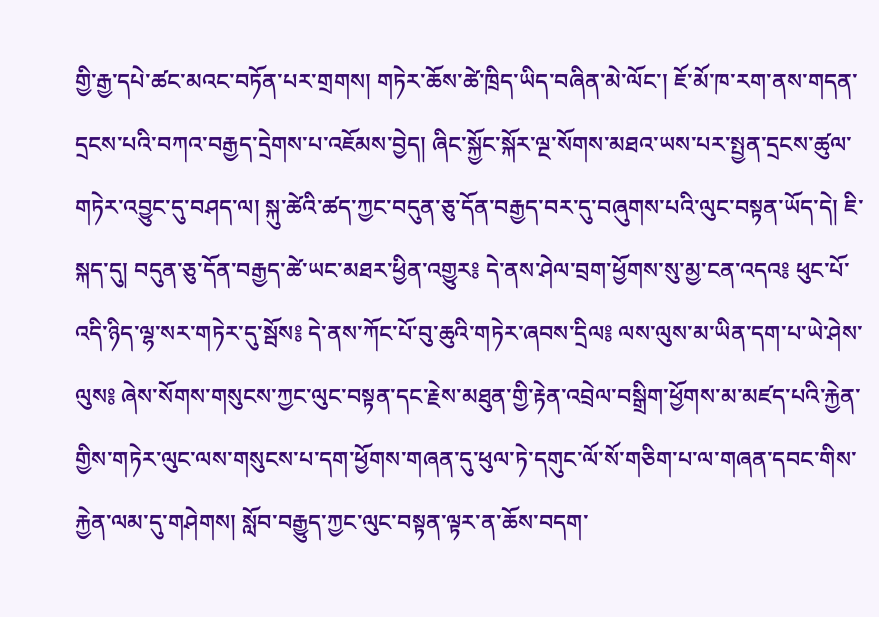གྱི་རྒྱ་དཔེ་ཚང་མའང་བཏོན་པར་གྲགས། གཏེར་ཆོས་ཚེ་ཁྲིད་ཡིད་བཞིན་མེ་ལོང་། ཇོ་མོ་ཁ་རག་ནས་གདན་དྲངས་པའི་བཀའ་བརྒྱད་དྲེགས་པ་འཇོམས་བྱེད། ཞིང་སྐྱོང་སྐོར་ལྔ་སོགས་མཐའ་ཡས་པར་སྤྱན་དྲངས་ཚུལ་གཏེར་འབྱུང་དུ་བཤད་ལ། སྐུ་ཚེའི་ཚད་ཀྱང་བདུན་ཅུ་དོན་བརྒྱད་བར་དུ་བཞུགས་པའི་ལུང་བསྟན་ཡོད་དེ། ཇི་སྐད་དུ། བདུན་ཅུ་དོན་བརྒྱད་ཚེ་ཡང་མཐར་ཕྱིན་འགྱུར༔ དེ་ནས་ཤེལ་བྲག་ཕྱོགས་སུ་མྱ་ངན་འདའ༔ ཕུང་པོ་འདི་ཉིད་ལྷ་སར་གཏེར་དུ་སྦོས༔ དེ་ནས་ཀོང་པོ་བུ་ཆུའི་གཏེར་ཞབས་དྲིལ༔ ལས་ལུས་མ་ཡིན་དག་པ་ཡེ་ཤེས་ལུས༔ ཞེས་སོགས་གསུངས་ཀྱང་ལུང་བསྟན་དང་རྗེས་མཐུན་གྱི་རྟེན་འབྲེལ་བསྒྲིག་ཕྱོགས་མ་མཛད་པའི་རྐྱེན་གྱིས་གཏེར་ལུང་ལས་གསུངས་པ་དག་ཕྱོགས་གཞན་དུ་ཕུལ་ཏེ་དགུང་ལོ་སོ་གཅིག་པ་ལ་གཞན་དབང་གིས་རྐྱེན་ལམ་དུ་གཤེགས། སློབ་བརྒྱུད་ཀྱང་ལུང་བསྟན་ལྟར་ན་ཆོས་བདག་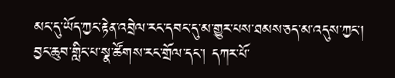མང་དུ་ཡོད་ཀྱང་རྟེན་འབྲེལ་རང་དབང་དུ་མ་གྱུར་པས་ཐམས་ཅད་མ་འདུས་ཀྱང་། བྱང་ཆུབ་གླིང་པ་སྣ་ཚོགས་རང་གྲོལ་དང་། དཀར་པོ་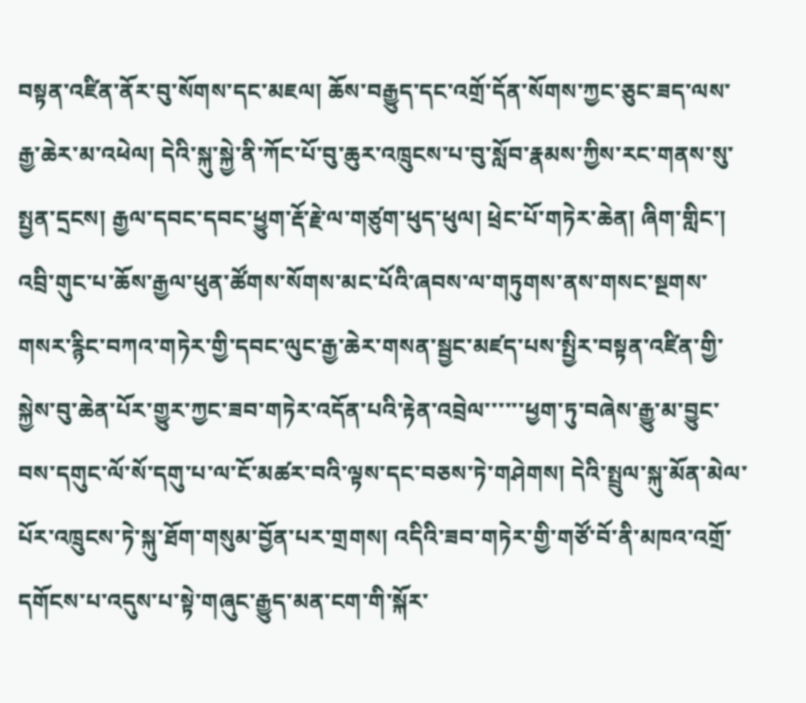བསྟན་འཛིན་ནོར་བུ་སོགས་དང་མཇལ། ཆོས་བརྒྱུད་དང་འགྲོ་དོན་སོགས་ཀྱང་ཅུང་ཟད་ལས་རྒྱ་ཆེར་མ་འཕེལ། དེའི་སྐུ་སྐྱེ་ནི་ཀོང་པོ་བུ་ཆུར་འཁྲུངས་པ་བུ་སློབ་རྣམས་ཀྱིས་རང་གནས་སུ་སྤྱན་དྲངས། རྒྱལ་དབང་དབང་ཕྱུག་རྡོ་རྗེ་ལ་གཙུག་ཕུད་ཕུལ། ཕྲེང་པོ་གཏེར་ཆེན། ཞིག་གླིང་། འབྲི་གུང་པ་ཆོས་རྒྱལ་ཕུན་ཚོགས་སོགས་མང་པོའི་ཞབས་ལ་གཏུགས་ནས་གསང་སྔགས་གསར་རྙིང་བཀའ་གཏེར་གྱི་དབང་ལུང་རྒྱ་ཆེར་གསན་སྦྱང་མཛད་པས་སྤྱིར་བསྟན་འཛིན་གྱི་སྐྱེས་བུ་ཆེན་པོར་གྱུར་ཀྱང་ཟབ་གཏེར་འདོན་པའི་རྟེན་འབྲེལ་་་་་་ཕྱག་ཏུ་བཞེས་རྒྱུ་མ་བྱུང་བས་དགུང་ལོ་སོ་དགུ་པ་ལ་ངོ་མཚར་བའི་ལྟས་དང་བཅས་ཏེ་གཤེགས། དེའི་སྤྲུལ་སྐུ་མོན་མེལ་པོར་འཁྲུངས་ཏེ་སྐུ་ཐོག་གསུམ་བྱོན་པར་གྲགས། འདིའི་ཟབ་གཏེར་གྱི་གཙོ་བོ་ནི་མཁའ་འགྲོ་དགོངས་པ་འདུས་པ་སྟེ་གཞུང་རྒྱུད་མན་ངག་གི་སྐོར་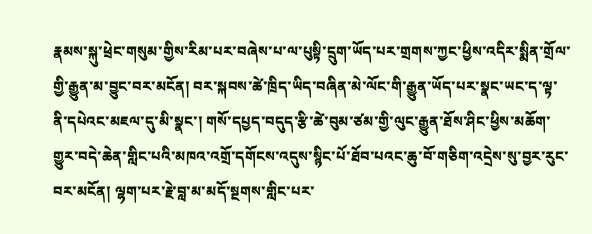རྣམས་སྐུ་ཕྲེང་གསུམ་གྱིས་རིམ་པར་བཞེས་པ་ལ་པུསྟི་དྲུག་ཡོད་པར་གྲགས་ཀྱང་ཕྱིས་འདིར་སྨིན་གྲོལ་གྱི་རྒྱུན་མ་བྱུང་བར་མངོན། བར་སྐབས་ཚེ་ཁྲིད་ཡིད་བཞིན་མེ་ལོང་གི་རྒྱུན་ཡོད་པར་སྣང་ཡང་ད་ལྟ་ནི་དཔེའང་མཇལ་དུ་མི་སྣང་། གསོ་དཔྱད་བདུད་རྩི་ཚེ་བུམ་ཙམ་གྱི་ལུང་རྒྱུན་ཐོས་ཤིང་ཕྱིས་མཆོག་གྱུར་བདེ་ཆེན་གླིང་པའི་མཁའ་འགྲོ་དགོངས་འདུས་སྙིང་པོ་ཐོབ་པའང་ཆུ་བོ་གཅིག་འདྲེས་སུ་བྱར་རུང་བར་མངོན། ལྷག་པར་རྗེ་བླ་མ་མདོ་སྔགས་གླིང་པར་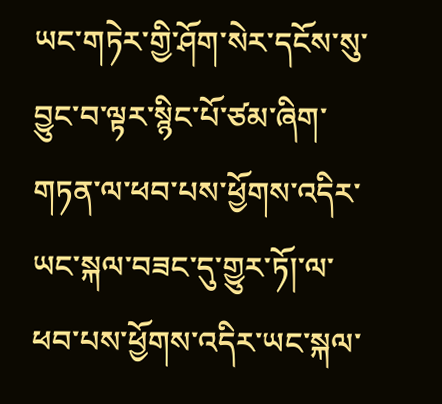ཡང་གཏེར་གྱི་ཤོག་སེར་དངོས་སུ་བྱུང་བ་ལྟར་སྙིང་པོ་ཙམ་ཞིག་གཏན་ལ་ཕབ་པས་ཕྱོགས་འདིར་ཡང་སྐལ་བཟང་དུ་གྱུར་ཏོ།་ལ་ཕབ་པས་ཕྱོགས་འདིར་ཡང་སྐལ་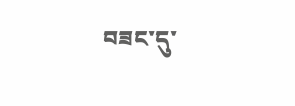བཟང་དུ་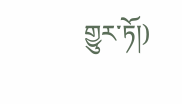གྱུར་ཏོ།)